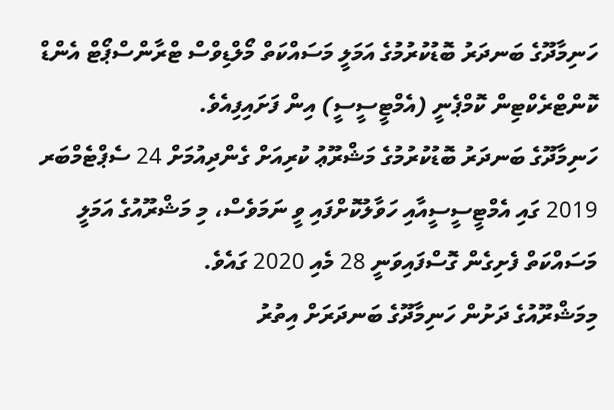ހަނިމާދޫގެ ބަނދަރު ބޮޑުކުރުމުގެ އަމަލީ މަސައްކަތް މޯލްޑިވްސް ޓްރާންސްޕޯޓް އެންޑް ކޮންޓްރެކްޓިން ކޮމްޕެނީ (އެމްޓީސީސީ) އިން ފަށައިފިއެވެ.
ހަނިމާދޫގެ ބަނދަރު ބޮޑުކުރުމުގެ މަޝްރޫޢު ކުރިއަށް ގެންދިއުމަށް 24 ސެޕްޓެމްބަރ 2019 ގައި އެމްޓީސީސީއާއި ހަވާލުކޮށްފައި ވީ ނަމަވެސް، މި މަޝްރޫއުގެ އަމަލީ މަސައްކަތް ފެށިގެން ގޮސްފައިވަނީ 28 މެއި 2020 ގައެވެ.
މިމަޝްރޫއުގެ ދަށުން ހަނިމާދޫގެ ބަނދަރަށް އިތުރު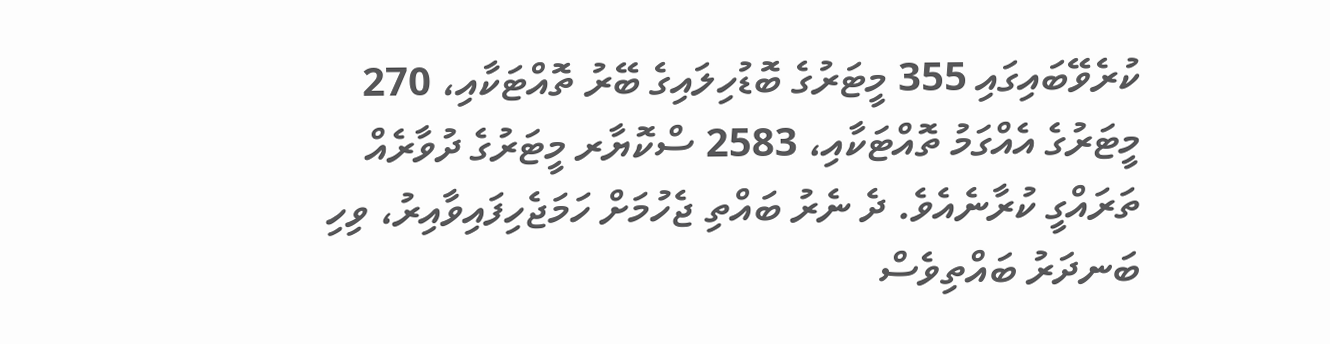ކުރެވޭބައިގައި 355 މީޓަރުގެ ބޮޑުހިލައިގެ ބޭރު ތޮއްޓަކާއި، 270 މީޓަރުގެ އެއްގަމު ތޮއްޓަކާއި، 2583 ސްކޮޔާރ މީޓަރުގެ ދުވާރެއް ތަރައްގީ ކުރާނެއެވެ. ދެ ނެރު ބައްތި ޖެހުމަށް ހަމަޖެހިފައިވާއިރު، ވިހި ބަނދަރު ބައްތިވެސް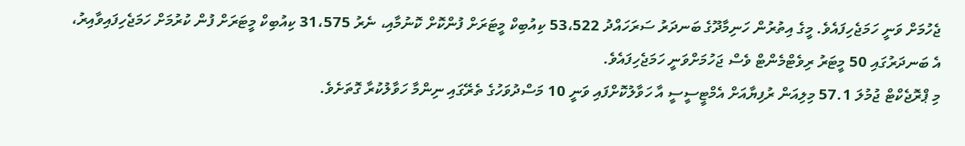ޖެހުމަށް ވަނީ ހަމަޖެހިފައެވެ. މީގެ އިތުރުން ހަނިމާދޫގެ ބަނދަރު ސަރަހައްދު 53،522 ކިއުބިކް މީޓަރަށް ފުންކޮށް ކޮނުމާއި، ނެރު 31،575 ކިއުބިކް މީޓަރަށް ފުން ކުރުމަށް ހަމަޖެހިފައިވާއިރު، އެ ބަނދަރުގައި 50 މީޓަރު ރިވެޓްމެންޓް ވެސް ޖަހުމަށްވަނީ ހަމަޖެހިފައެވެ.
މި ޕްރޮޖެކްޓް ޖުމުލަ 57.1 މިލިއަން ރުފިޔާއަށް އެމްޓީސީސީ އާ ހަވާލުކޮށްފައި ވަނީ 10 މަސްދުވަހުގެ ތެރޭގައި ނިންމާ ހަވާލުކުރާ ގޮތަށެވެ.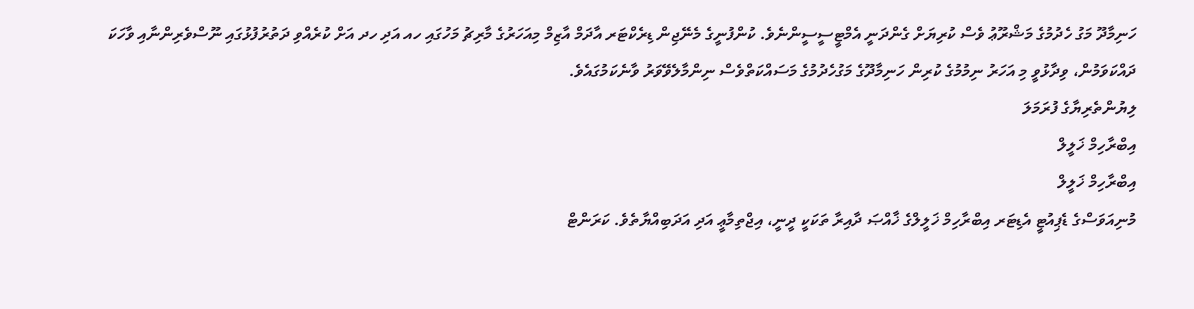ހަނިމާދޫ މަގު ހެދުމުގެ މަޝްރޫޢު ވެސް ކުރިޔަށް ގެންދަނީ އެމްޓީސީސީންނެވެ. ކުންފުނީގެ މެނޭޖިން ޑިރެކްޓަރ އާދަމް އާޒިމް މިއަހަރުގެ މާރިޗު މަހުގައި ހއ އަދި ހދ އަށް ކުރެއްވި ދަތުރުފުޅުގައި ނޫސްވެރިންނާއި ވާހަކަ ދައްކަވަމުން، ވިދާޅުވީ މި އަހަރު ނިމުމުގެ ކުރިން ހަނިމާދޫގެ މަގުހެދުމުގެ މަސައްކަތްވެސް ނިންމާލެވޭވަރު ވާނެކަމުގައެވެ.
ލިޔުންތެރިޔާގެ ފުރަމަލަ
އިބްރާހިމް ޚަލީލް
އިބްރާހިމް ޚަލީލް
މުނިއަވަސްގެ ޑެޕިއުޓީ އެޑިޓަރ އިބްރާހިމް ޚަލީލްގެ ޚާއްޞަ ދާއިރާ ތަކަކީ ދީނީ، އިޖްތިމާޢީ އަދި އަދަބިއްޔާތެވެ. ކަރަންޓް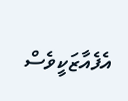އެފެއާޒަކީވެސް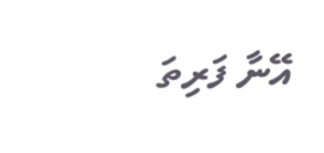އޭނާ ފަރިތަ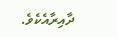ދާއިރާއެކެވެ.